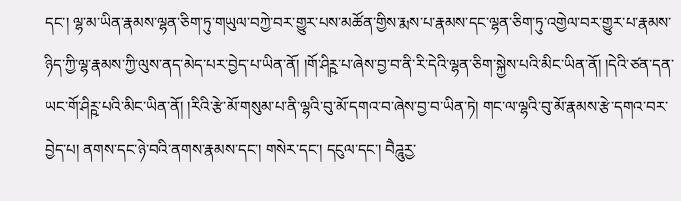དང་། ལྷ་མ་ཡིན་རྣམས་ལྷན་ཅིག་ཏུ་གཡུལ་བཀྱེ་བར་གྱུར་པས་མཚོན་གྱིས་རྨས་པ་རྣམས་དང་ལྷན་ཅིག་ཏུ་འགྱེལ་བར་གྱུར་པ་རྣམས་ཉིད་ཀྱི་ལྷ་རྣམས་ཀྱི་ལུས་ནད་མེད་པར་བྱེད་པ་ཡིན་ནོ། །གོ་ཤིཪྵ་པ་ཞེས་བྱ་བ་ནི་རི་དེའི་ལྷན་ཅིག་སྐྱེས་པའི་མིང་ཡིན་ནོ། །དེའི་ཙན་དན་ཡང་གོ་ཤིཪྵ་པའི་མིང་ཡིན་ནོ། །རིའི་རྩེ་མོ་གསུམ་པ་ནི་ལྷའི་བུ་མོ་དགའ་བ་ཞེས་བྱ་བ་ཡིན་ཏེ། གང་ལ་ལྷའི་བུ་མོ་རྣམས་རྩེ་དགའ་བར་བྱེད་པ། ནགས་དང་ཉེ་བའི་ནགས་རྣམས་དང་། གསེར་དང་། དངུལ་དང་། བཻཌཱུརྱ་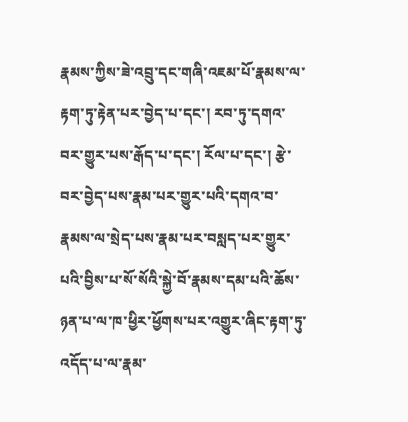རྣམས་ཀྱིས་ཟེ་འབྲུ་དང་གཞི་འཇམ་པོ་རྣམས་ལ་རྟག་ཏུ་རྟེན་པར་བྱེད་པ་དང་། རབ་ཏུ་དགའ་བར་གྱུར་པས་རྒོད་པ་དང་། རོལ་པ་དང་། རྩེ་བར་བྱེད་པས་རྣམ་པར་གྱུར་པའི་དགའ་བ་རྣམས་ལ་སྲེད་པས་རྣམ་པར་བསླད་པར་གྱུར་པའི་བྱིས་པ་སོ་སོའི་སྐྱེ་བོ་རྣམས་དམ་པའི་ཆོས་ཉན་པ་ལ་ཁ་ཕྱིར་ཕྱོགས་པར་འགྱུར་ཞིང་རྟག་ཏུ་འདོད་པ་ལ་རྣམ་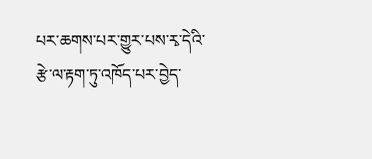པར་ཆགས་པར་གྱུར་པས་རྭ་དེའི་རྩེ་ལ་རྟག་ཏུ་འཁོད་པར་བྱེད་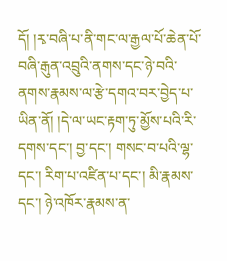དོ། །རྭ་བཞི་པ་ནི་གང་ལ་རྒྱལ་པོ་ཆེན་པོ་བཞི་རྒུན་འབྲུའི་ནགས་དང་ཉེ་བའི་ནགས་རྣམས་ལ་རྩེ་དགའ་བར་བྱེད་པ་ཡིན་ནོ། །དེ་ལ་ཡང་རྟག་ཏུ་མྱོས་པའི་རི་དགས་དང་། བྱ་དང་། གསང་བ་པའི་ལྷ་དང་། རིག་པ་འཛིན་པ་དང་། མི་རྣམས་དང་། ཉེ་འཁོར་རྣམས་ན་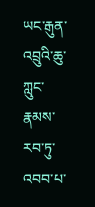ཡང་རྒུན་འབྲུའི་ཆུ་ཀླུང་རྣམས་རབ་ཏུ་འབབ་པ་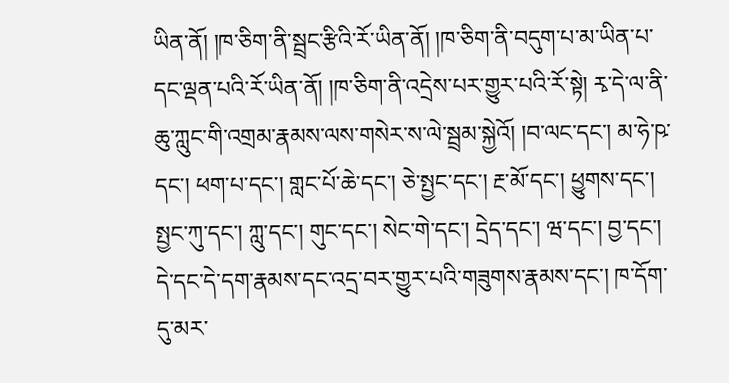ཡིན་ནོ། །ཁ་ཅིག་ནི་སྦྲང་རྩིའི་རོ་ཡིན་ནོ། །ཁ་ཅིག་ནི་བདུག་པ་མ་ཡིན་པ་དང་ལྡན་པའི་རོ་ཡིན་ནོ། །ཁ་ཅིག་ནི་འདྲེས་པར་གྱུར་པའི་རོ་སྟེ། རྭ་དེ་ལ་ནི་ཆུ་ཀླུང་གི་འགྲམ་རྣམས་ལས་གསེར་ས་ལེ་སྦྲམ་སྐྱེའོ། །བ་ལང་དང་། མ་ཧེ་ཥ་དང་། ཕག་པ་དང་། གླང་པོ་ཆེ་དང་། ཅེ་སྤྱང་དང་། རྔ་མོ་དང་། ཕྱུགས་དང་། སྤྱང་ཀུ་དང་། ཀླུ་དང་། གུང་དང་། སེང་གེ་དང་། དྲེད་དང་། ཝ་དང་། བྱ་དང་། དེ་དང་དེ་དག་རྣམས་དང་འདྲ་བར་གྱུར་པའི་གཟུགས་རྣམས་དང་། ཁ་དོག་དུ་མར་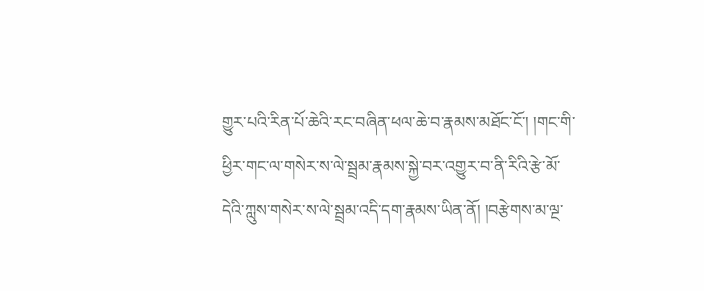གྱུར་པའི་རིན་པོ་ཆེའི་རང་བཞིན་ཕལ་ཆེ་བ་རྣམས་མཐོང་ངོ་། །གང་གི་ཕྱིར་གང་ལ་གསེར་ས་ལེ་སྦྲམ་རྣམས་སྐྱེ་བར་འགྱུར་བ་ནི་རིའི་རྩེ་མོ་དེའི་ཀླུས་གསེར་ས་ལེ་སྦྲམ་འདི་དག་རྣམས་ཡིན་ནོ། །བརྩེགས་མ་ལྔ་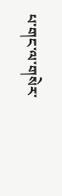པ་གང་ལ་གསེར་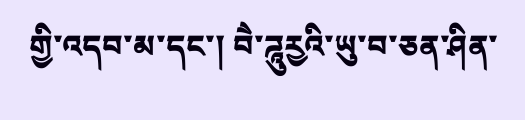གྱི་འདབ་མ་དང་། བཻ་ཌཱུརྱའི་ཡུ་བ་ཅན་ཤིན་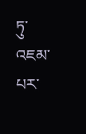ཏུ་འཇམ་པར་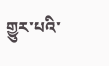གྱུར་པའི་